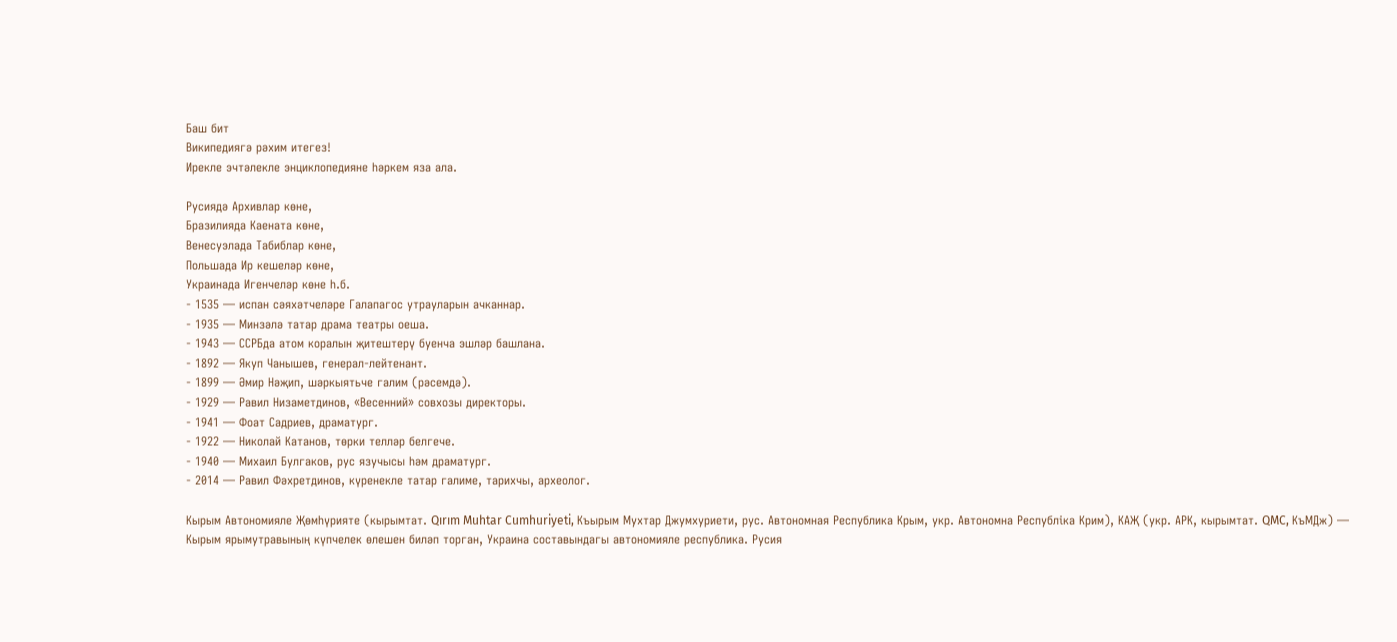Баш бит
Википедиягә рәхим итегез!
Ирекле эчтәлекле энциклопедияне һәркем яза ала.

Русиядә Архивлар көне,
Бразилияда Каената көне,
Венесуэлада Табиблар көне,
Польшада Ир кешеләр көне,
Украинада Игенчеләр көне һ.б.
- 1535 — испан сәяхәтчеләре Галапагос утрауларын ачканнар.
- 1935 — Минзәлә татар драма театры оеша.
- 1943 — ССРБда атом коралын җитештерү буенча эшләр башлана.
- 1892 — Якуп Чанышев, генерал-лейтенант.
- 1899 — Әмир Нәҗип, шәркыятьче галим (рәсемдә).
- 1929 — Равил Низаметдинов, «Весенний» совхозы директоры.
- 1941 — Фоат Садриев, драматург.
- 1922 — Николай Катанов, төрки телләр белгече.
- 1940 — Михаил Булгаков, рус язучысы һәм драматург.
- 2014 — Равил Фәхретдинов, күренекле татар галиме, тарихчы, археолог.

Кырым Автономияле Җөмһүрияте (кырымтат. Qırım Muhtar Cumhuriyeti, Къырым Мухтар Джумхуриети, рус. Автономная Республика Крым, укр. Автономна Республіка Крим), КАҖ (укр. АРК, кырымтат. QMC, КъМДж) — Кырым ярымутравының күпчелек өлешен биләп торган, Украина составындагы автономияле республика. Русия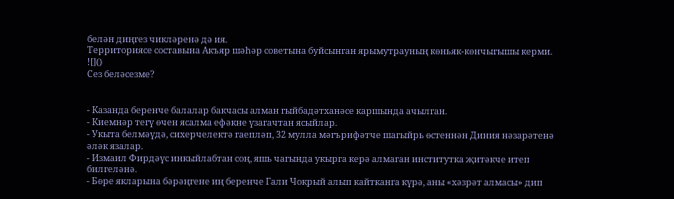белән диңгез чикләренә дә ия.
Территориясе составына Акъяр шәһәр советына буйсынган ярымутрауның көньяк-көнчыгышы керми.
![]()
Сез беләсезме?


- Казанда беренче балалар бакчасы алман гыйбадәтханәсе каршында ачылган.
- Киемнәр тегү өчен ясалма ефәкне үзагачтан ясыйлар.
- Укыта белмәүдә, сихерчелектә гаепләп, 32 мулла мәгърифәтче шагыйрь өстеннән Диния нәзарәтенә әләк язалар.
- Измаил Фирдәүс инкыйлабтан соң, яшь чагында укырга керә алмаган институтка җитәкче итеп билгеләнә.
- Бөре якларына бәрәңгене иң беренче Гали Чокрый алып кайтканга күрә, аны «хәзрәт алмасы» дип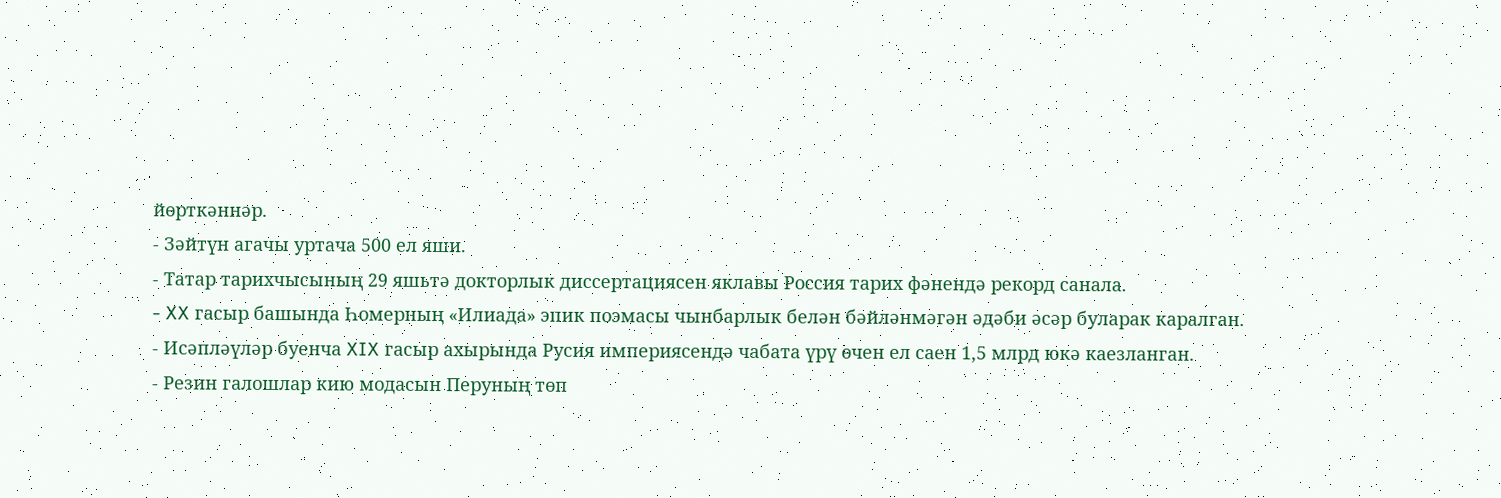йөрткәннәр.
- Зәйтүн агачы уртача 500 ел яши.
- Татар тарихчысының 29 яшьтә докторлык диссертациясен яклавы Россия тарих фәнендә рекорд санала.
- XX гасыр башында Һомерның «Илиада» эпик поэмасы чынбарлык белән бәйләнмәгән әдәби әсәр буларак каралган.
- Исәпләүләр буенча XIX гасыр ахырында Русия империясендә чабата үрү өчен ел саен 1,5 млрд юкә каезланган.
- Резин галошлар кию модасын Перуның төп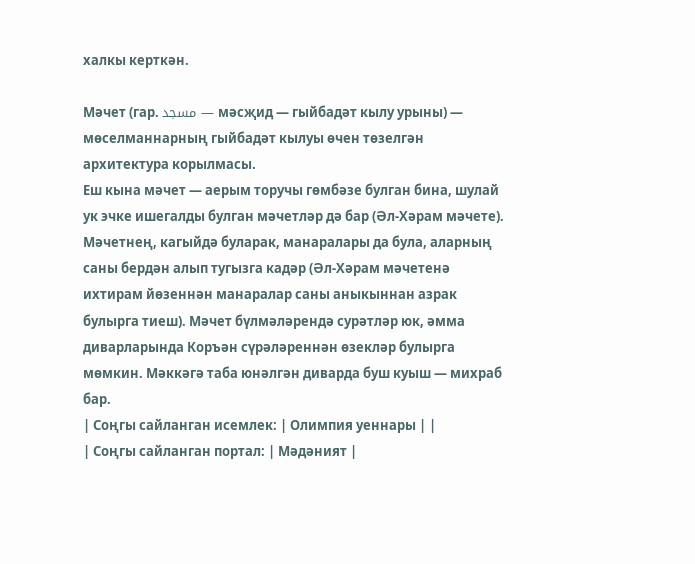халкы керткән.

Мәчет (гар. مسجد — мәсҗид — гыйбадәт кылу урыны) — мөселманнарның гыйбадәт кылуы өчен төзелгән архитектура корылмасы.
Еш кына мәчет — аерым торучы гөмбәзе булган бина, шулай ук эчке ишегалды булган мәчетләр дә бар (Әл-Хәрам мәчете). Мәчетнең, кагыйдә буларак, манаралары да була, аларның саны бердән алып тугызга кадәр (Әл-Хәрам мәчетенә ихтирам йөзеннән манаралар саны аныкыннан азрак булырга тиеш). Мәчет бүлмәләрендә сурәтләр юк, әмма диварларында Коръән сүрәләреннән өзекләр булырга мөмкин. Мәккәгә таба юнәлгән диварда буш куыш — михраб бар.
| Соңгы сайланган исемлек: | Олимпия уеннары | |
| Соңгы сайланган портал: | Мәдәният |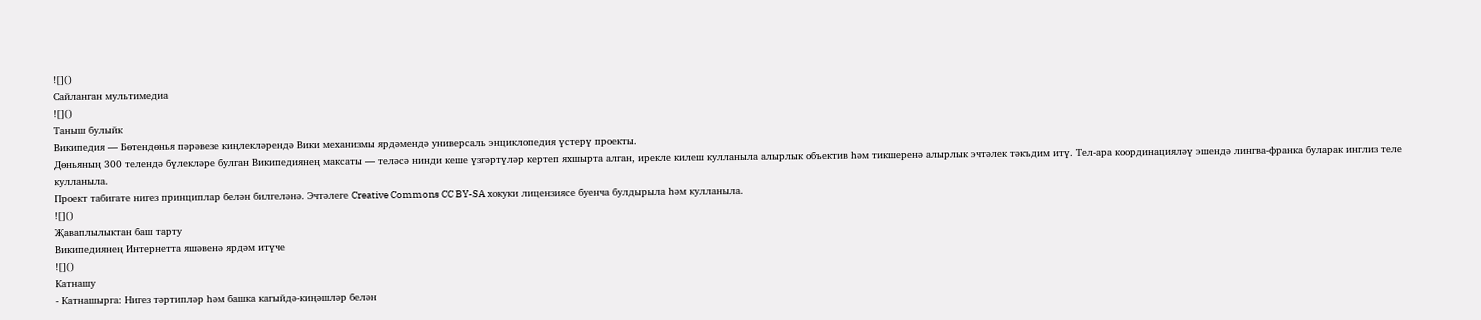![]()
Сайланган мультимедиа
![]()
Таныш булыйк
Википедия — Бөтендөнья пәрәвезе киңлекләрендә Вики механизмы ярдәмендә универсаль энциклопедия үстерү проекты.
Дөньяның 300 телендә бүлекләре булган Википедиянең максаты — теләсә нинди кеше үзгәртүләр кертеп яхшырта алган, ирекле килеш кулланыла алырлык объектив һәм тикшеренә алырлык эчтәлек тәкъдим итү. Тел-ара координацияләү эшендә лингва-франка буларак инглиз теле кулланыла.
Проект табигате нигез принциплар белән билгеләнә. Эчтәлеге Creative Commons CC BY-SA хокуки лицензиясе буенча булдырыла һәм кулланыла.
![]()
Җаваплылыктан баш тарту
Википедиянең Интернетта яшәвенә ярдәм итүче
![]()
Катнашу
- Катнашырга: Нигез тәртипләр һәм башка кагыйдә-киңәшләр белән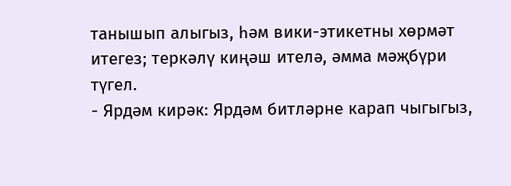танышып алыгыз, һәм вики-этикетны хөрмәт итегез; теркәлү киңәш ителә, әмма мәҗбүри түгел.
- Ярдәм кирәк: Ярдәм битләрне карап чыгыгыз,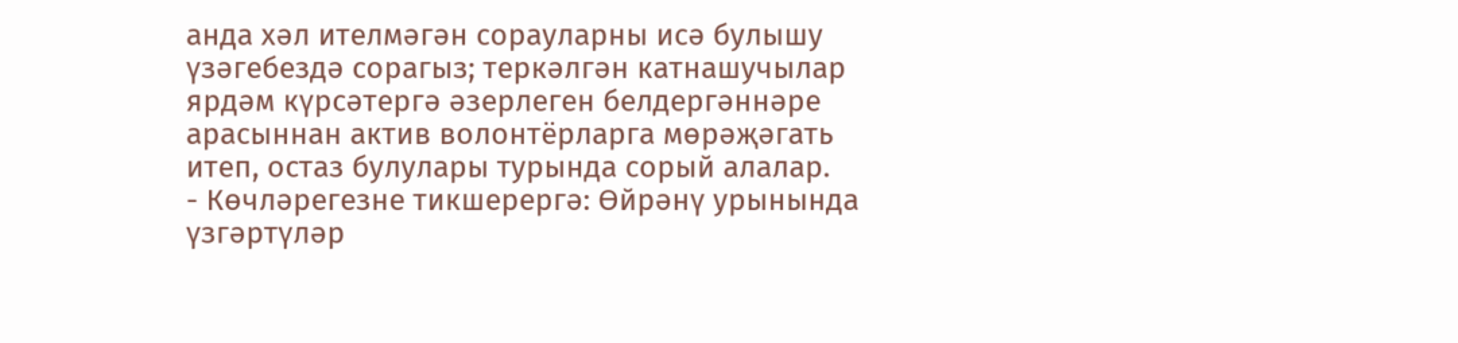анда хәл ителмәгән сорауларны исә булышу үзәгебездә сорагыз; теркәлгән катнашучылар ярдәм күрсәтергә әзерлеген белдергәннәре арасыннан актив волонтёрларга мөрәҗәгать итеп, остаз булулары турында сорый алалар.
- Көчләрегезне тикшерергә: Өйрәнү урынында үзгәртүләр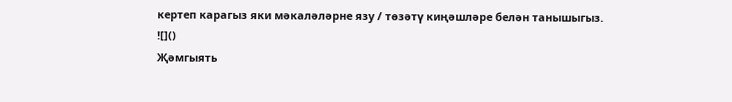кертеп карагыз яки мәкаләләрне язу / төзәтү киңәшләре белән танышыгыз.
![]()
Җәмгыять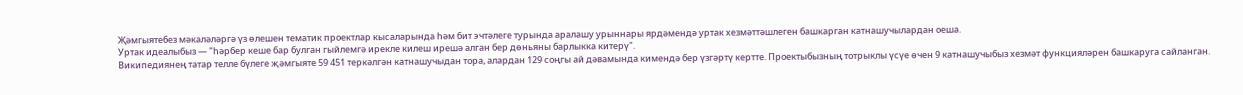Җәмгыятебез мәкаләләргә үз өлешен тематик проектлар кысаларында һәм бит эчтәлеге турында аралашу урыннары ярдәмендә уртак хезмәттәшлеген башкарган катнашучылардан оеша.
Уртак идеалыбыз — "һәрбер кеше бар булган гыйлемгә ирекле килеш ирешә алган бер дөньяны барлыкка китерү".
Википедиянең татар телле бүлеге җәмгыяте 59 451 теркәлгән катнашучыдан тора, алардан 129 соңгы ай дәвамында кимендә бер үзгәртү кертте. Проектыбызның тотрыклы үсүе өчен 9 катнашучыбыз хезмәт функцияләрен башкаруга сайланган.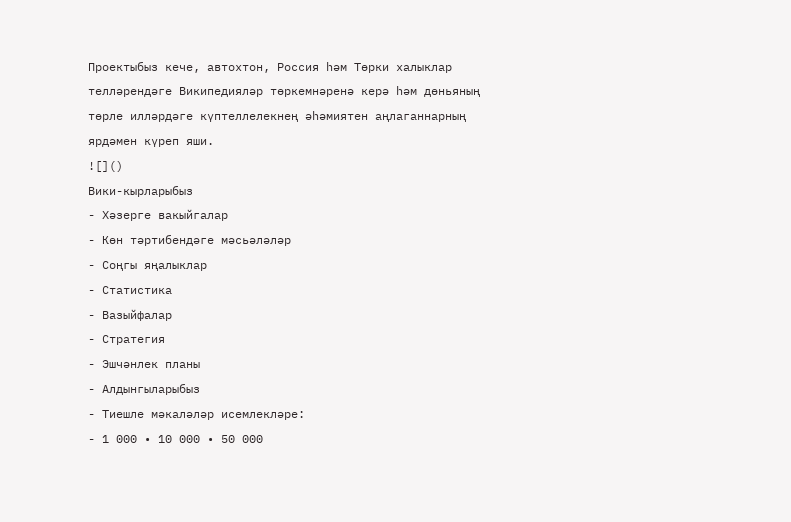Проектыбыз кече, автохтон, Россия һәм Төрки халыклар телләрендәге Википедияләр төркемнәренә керә һәм дөньяның төрле илләрдәге күптеллелекнең әһәмиятен аңлаганнарның ярдәмен күреп яши.
![]()
Вики-кырларыбыз
- Хәзерге вакыйгалар
- Көн тәртибендәге мәсьәләләр
- Соңгы яңалыклар
- Статистика
- Вазыйфалар
- Стратегия
- Эшчәнлек планы
- Алдынгыларыбыз
- Тиешле мәкаләләр исемлекләре:
- 1 000 • 10 000 • 50 000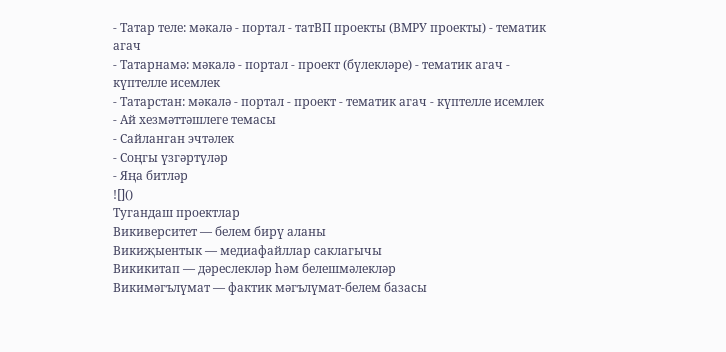- Татар теле: мәкалә - портал - татВП проекты (ВМРУ проекты) - тематик агач
- Татарнамә: мәкалә - портал - проект (бүлекләре) - тематик агач - күптелле исемлек
- Татарстан: мәкалә - портал - проект - тематик агач - күптелле исемлек
- Ай хезмәттәшлеге темасы
- Сайланган эчтәлек
- Соңгы үзгәртүләр
- Яңа битләр
![]()
Тугандаш проектлар
Викиверситет — белем бирү аланы
Викиҗыентык — медиафайллар саклагычы
Викикитап — дәреслекләр һәм белешмәлекләр
Викимәгълүмат — фактик мәгълүмат-белем базасы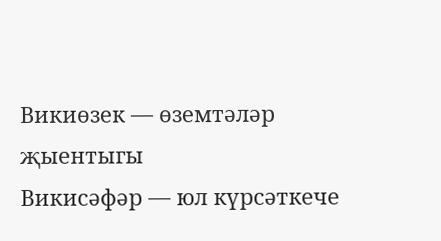Викиөзек — өземтәләр җыентыгы
Викисәфәр — юл күрсәткече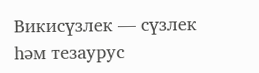Викисүзлек — сүзлек һәм тезаурус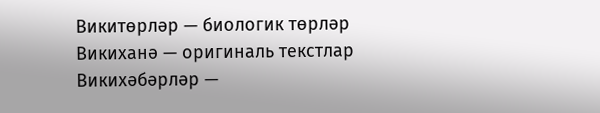Викитөрләр — биологик төрләр
Викиханә — оригиналь текстлар
Викихәбәрләр —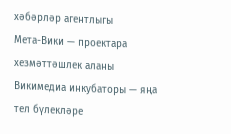хәбәрләр агентлыгы
Мета-Вики — проектара хезмәттәшлек аланы
Викимедиа инкубаторы — яңа тел бүлекләре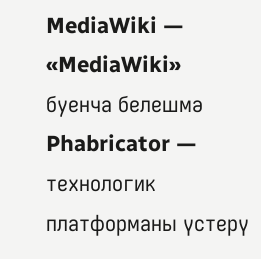MediaWiki — «MediaWiki» буенча белешмә
Phabricator — технологик платформаны үстерү